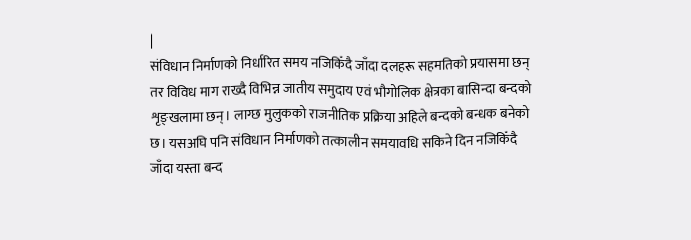|
संविधान निर्माणको निर्धारित समय नजिकिँदै जाँदा दलहरू सहमतिको प्रयासमा छन् तर विविध माग राख्दै विभिन्न जातीय समुदाय एवं भौगोलिक क्षेत्रका बासिन्दा बन्दको शृङ्खलामा छन्। लाग्छ मुलुकको राजनीतिक प्रक्रिया अहिले बन्दको बन्धक बनेको छ। यसअघि पनि संविधान निर्माणको तत्कालीन समयावधि सकिने दिन नजिकिँदै जाँदा यस्ता बन्द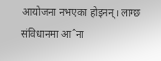आयोजना नभएका होइनन्। लाग्छ संविधानमा आˆना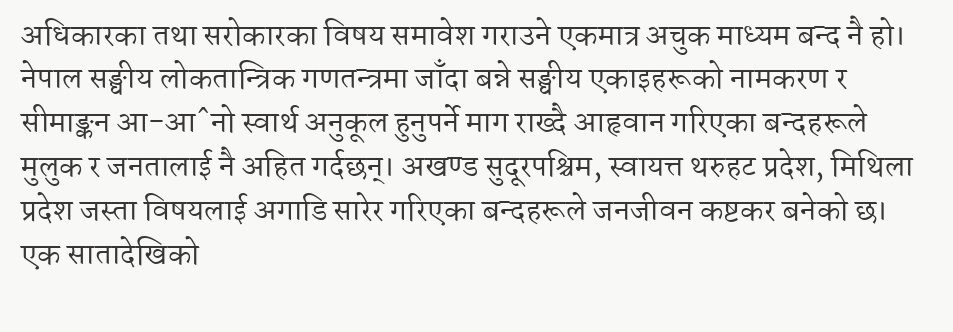अधिकारका तथा सरोकारका विषय समावेश गराउने एकमात्र अचुक माध्यम बन्द नै हो। नेपाल सङ्घीय लोकतान्त्रिक गणतन्त्रमा जाँदा बन्ने सङ्घीय एकाइहरूको नामकरण र सीमाङ्कन आ-आˆनो स्वार्थ अनुकूल हुनुपर्ने माग राख्दै आहृवान गरिएका बन्दहरूले मुलुक र जनतालाई नै अहित गर्दछन्। अखण्ड सुदूरपश्चिम, स्वायत्त थरुहट प्रदेश, मिथिला प्रदेश जस्ता विषयलाई अगाडि सारेर गरिएका बन्दहरूले जनजीवन कष्टकर बनेको छ। एक सातादेखिको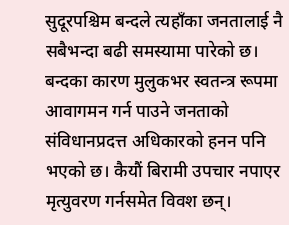सुदूरपश्चिम बन्दले त्यहाँका जनतालाई नै सबैभन्दा बढी समस्यामा पारेको छ। बन्दका कारण मुलुकभर स्वतन्त्र रूपमा आवागमन गर्न पाउने जनताको संविधानप्रदत्त अधिकारको हनन पनि भएको छ। कैयौं बिरामी उपचार नपाएर मृत्युवरण गर्नसमेत विवश छन्।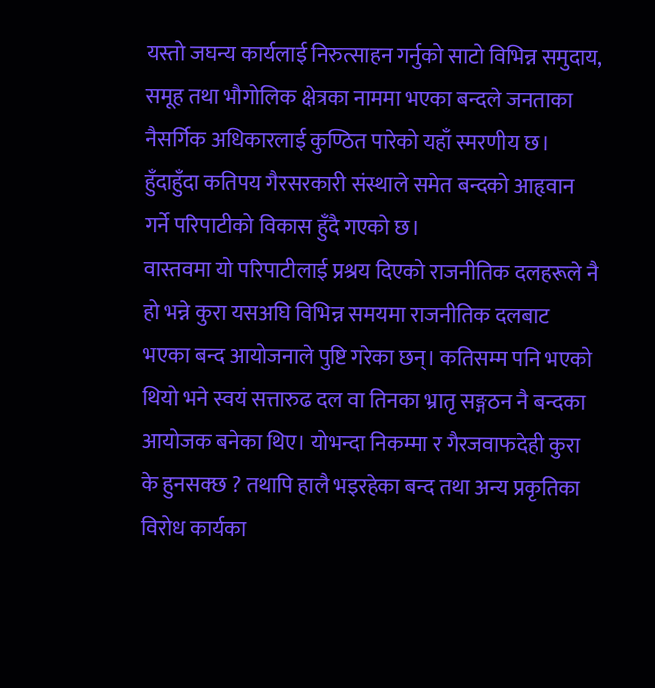यस्तो जघन्य कार्यलाई निरुत्साहन गर्नुको साटो विभिन्न समुदाय, समूह तथा भौगोलिक क्षेत्रका नाममा भएका बन्दले जनताका नैसर्गिक अधिकारलाई कुण्ठित पारेको यहाँ स्मरणीय छ। हुँदाहुँदा कतिपय गैरसरकारी संस्थाले समेत बन्दको आहृवान गर्ने परिपाटीको विकास हुँदै गएको छ।
वास्तवमा यो परिपाटीलाई प्रश्रय दिएको राजनीतिक दलहरूले नै हो भन्ने कुरा यसअघि विभिन्न समयमा राजनीतिक दलबाट भएका बन्द आयोजनाले पुष्टि गरेका छन्। कतिसम्म पनि भएको थियो भने स्वयं सत्तारुढ दल वा तिनका भ्रातृ सङ्गठन नै बन्दका आयोजक बनेका थिए। योभन्दा निकम्मा र गैरजवाफदेही कुरा के हुनसक्छ ? तथापि हालै भइरहेका बन्द तथा अन्य प्रकृतिका विरोध कार्यका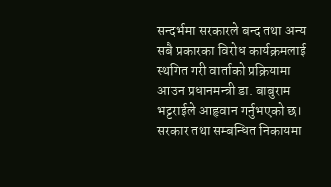सन्दर्भमा सरकारले बन्द तथा अन्य सबै प्रकारका विरोध कार्यक्रमलाई स्थगित गरी वार्ताको प्रक्रियामा आउन प्रधानमन्त्री डा. बाबुराम भट्टराईले आहृवान गर्नुभएको छ। सरकार तथा सम्बन्धित निकायमा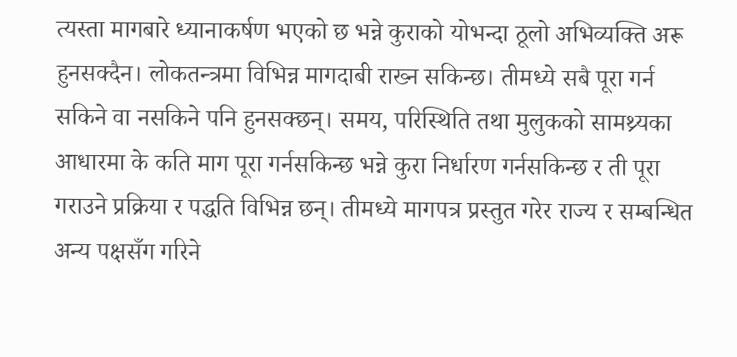त्यस्ता मागबारे ध्यानाकर्षण भएको छ भन्ने कुराको योभन्दा ठूलो अभिव्यक्ति अरू हुनसक्दैन। लोकतन्त्रमा विभिन्न मागदाबी राख्न सकिन्छ। तीमध्ये सबै पूरा गर्न सकिने वा नसकिने पनि हुनसक्छन्। समय, परिस्थिति तथा मुलुकको सामथ्र्यका आधारमा के कति माग पूरा गर्नसकिन्छ भन्ने कुरा निर्धारण गर्नसकिन्छ र ती पूरा गराउने प्रक्रिया र पद्धति विभिन्न छन्। तीमध्ये मागपत्र प्रस्तुत गरेर राज्य र सम्बन्धित अन्य पक्षसँग गरिने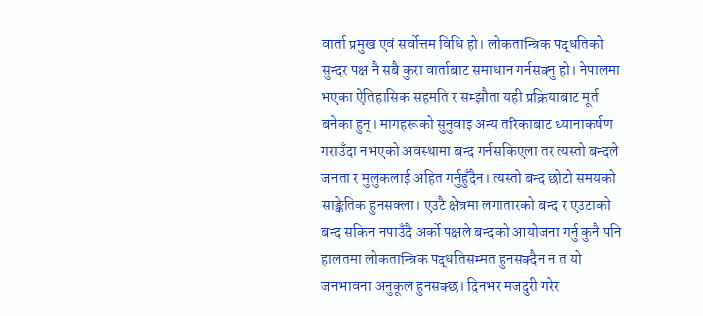वार्ता प्रमुख एवं सर्वोत्तम विधि हो। लोकतान्त्रिक पद्धतिको सुन्दर पक्ष नै सबै कुरा वार्ताबाट समाधान गर्नसक्नु हो। नेपालमा भएका ऐतिहासिक सहमति र सम्झौता यही प्रक्रियाबाट मूर्त बनेका हुन्। मागहरूको सुनुवाइ अन्य तरिकाबाट ध्यानाकर्षण गराउँदा नभएको अवस्थामा बन्द गर्नसकिएला तर त्यस्तो बन्दले जनता र मुलुकलाई अहित गर्नुहुँदैन। त्यस्तो बन्द छोटो समयको साङ्केतिक हुनसक्ला। एउटै क्षेत्रमा लगातारको बन्द र एउटाको बन्द सकिन नपाउँदै अर्को पक्षले बन्दको आयोजना गर्नु कुनै पनि हालतमा लोकतान्त्रिक पद्धतिसम्मत हुनसक्दैन न त यो जनभावना अनुकूल हुनसक्छ। दिनभर मजदुरी गरेर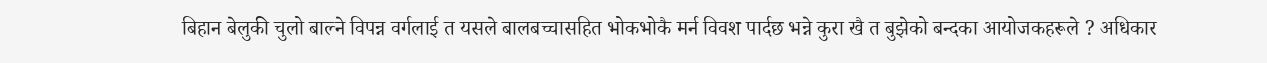बिहान बेलुकी चुलो बाल्ने विपन्न वर्गलाई त यसले बालबच्चासहित भोकभोकै मर्न विवश पार्दछ भन्ने कुरा खै त बुझेको बन्दका आयोजकहरूले ? अधिकार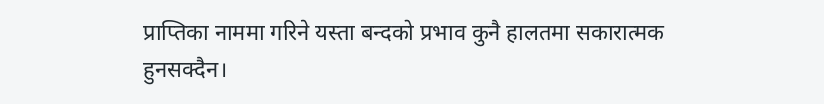प्राप्तिका नाममा गरिने यस्ता बन्दको प्रभाव कुनै हालतमा सकारात्मक हुनसक्दैन।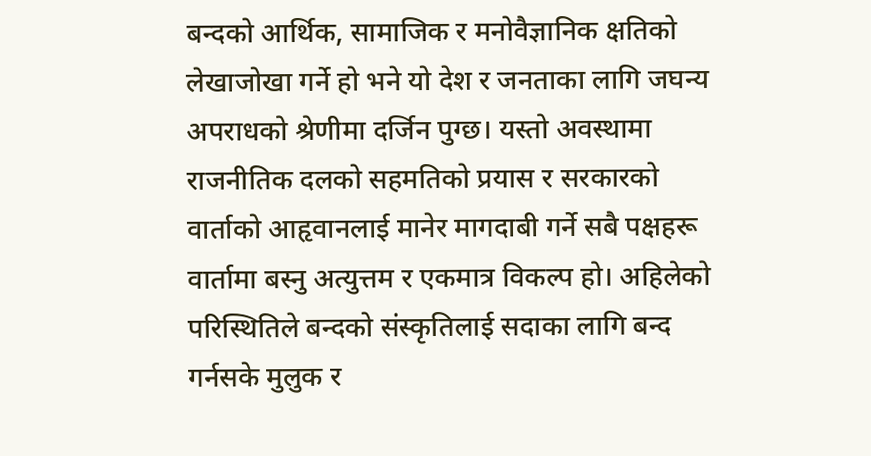बन्दको आर्थिक, सामाजिक र मनोवैज्ञानिक क्षतिको लेखाजोखा गर्ने हो भने यो देश र जनताका लागि जघन्य अपराधको श्रेणीमा दर्जिन पुग्छ। यस्तो अवस्थामा राजनीतिक दलको सहमतिको प्रयास र सरकारको वार्ताको आहृवानलाई मानेर मागदाबी गर्ने सबै पक्षहरू वार्तामा बस्नु अत्युत्तम र एकमात्र विकल्प हो। अहिलेको परिस्थितिले बन्दको संस्कृतिलाई सदाका लागि बन्द गर्नसके मुलुक र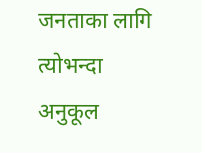जनताका लागि त्योभन्दा अनुकूल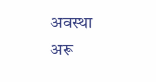अवस्था अरू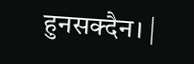हुनसक्दैन। |